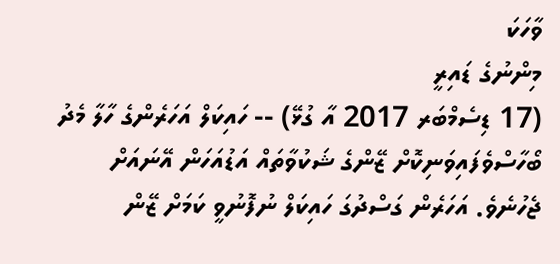ވާހަކަ
މިންނުގެ ޑައިރީ
(17 ޑިސެމްބަރ 2017 އާ ގުޅޭ) -- ހައިކަލް އަހަރެންގެ ހާލާ މެދު ބޯހާސްވެފައިވަނިކޮށް ޒޭންގެ ޝަކުވާތައް އަޑުއަހަން އޭނައަށް ޖެހުނެވެ. އަހަރެން ގަސްދުގަ ހައިކަލް ނުފޮނުވީ ކަމަށް ޒޭން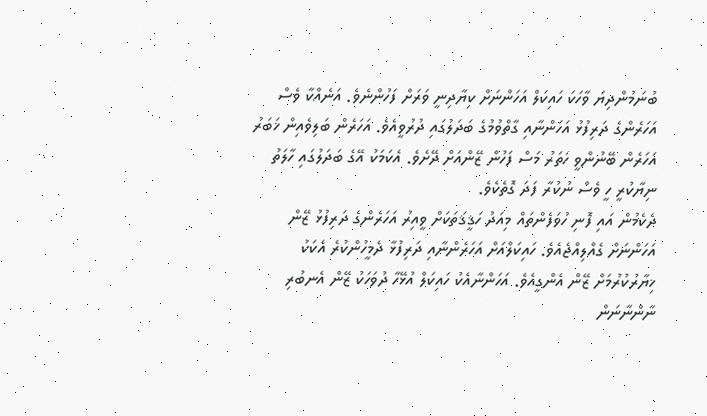ބުނަމުންދިޔަ ވާހަކަ ހައިކަލް އަހަންނަށް ކިޔާދިނީ ވަރަށް ފަހުންނެވެ. އަނެއްކާ ވެސް އަހަރެންގެ ދަރިފުޅު އަހަންނާއި ގާތްވުމުގެ ބަދަލުގައި ދުރުވީއެވެ. އަހަރެން ބަލިވެއިން ޚަބަރު އަހަރެން ބޭނުންވީ ހަތަރު މަސް ފަހުން ޒޭންއަށް ދޭށެވެ. އެކަމަކު އޭގެ ބަދަލުގައި ހާލަތު ނިޔާކުރީ ހީ ވެސް ނުކުރާ ފަދަ ގޮތެކެވެ.
ދެކެމުން އައި ފޮނި ހުވަފެންތައް މިއަދު ހަޤީޤަތަކަށް ވީއިރު އަހަރެންގެ ދަރިފުޅު ޒޭން އަހަންނަށް ގެއްލިއްޖެއެވެ. ހައިކަލްއަށް އަހަރެންނާއި ދަރިފުޅާ ދެމީހުންކުރެ އެކަކު ޚިޔާރުކުރުމަށް ޒޭން އެންގީއެވެ. އަހަންނާއެކު ހައިކަލް އުޅޭހާ ދުވަހަކު ޒޭން އެނބުރި ނާންނާނަން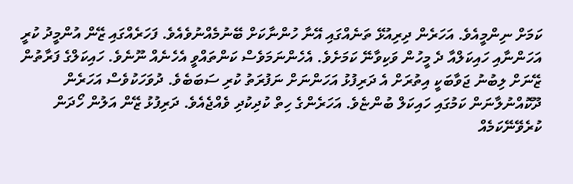ކަމަށް ނިންމީއެވެ. އަހަރެން ދިރިއުޅޭ ތަނެއްގައި އޭނާ ހުންނާކަށް ބޭނުމެއްނުވެއެވެ. ފަހަރެއްގައި ޒޭން އުންމީދު ކުރީ އަހަންނާއި ހައިކަލްއާ ދެ މީހުން ވަކިވާނޭ ކަމަށެވެ. އެހެންނަމަވެސް ކަންތައްވީ އެހެނެއް ނޫނެވެ. ހައިކަލްގެ ފަރާތުން ޒޭނަށް ލިބުނު ޖަވާބަކީ އިތުރަށް އެ ދަރިފުޅު އަހަންނަށް ނަފުރަތު ކުރި ސަބަބެވެ. ދުވަހަކުވެސް އަހަރެން ދޫކޮއްނުލާނަން ކަމުގައި ހައިކަލް ބުންޏެވެ. އަހަރެންގެ ހިތް ކުދިކުދި ވެއްޖެއެވެ. ދަރިފުޅު ޒޭން އަލުން ހޯދަން ކުރެވޭނޭކަމެއް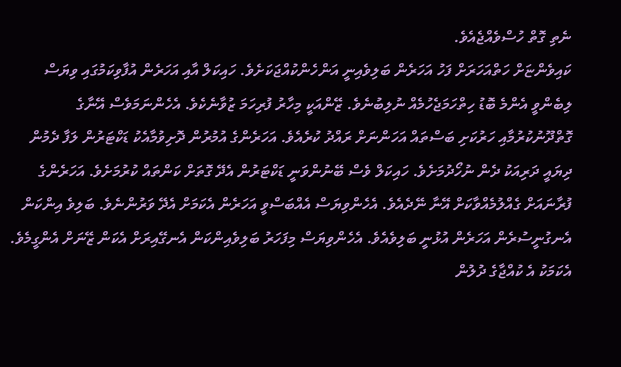ނެތި ގޮތް ހުސްވެއްޖެއެވެ.
ކައިވެންޏަށް ހަތްއަހަރަށް ފަހު އަހަރެން ބަލިވެއިނީ އަންހެންކުއްޖަކަށެވެ. ހައިކަލް އާއި އަހަރެން އުފާވިކަމުގައި ވިޔަސް ލިބެންވީ އެންމެ ބޮޑު ހިތްހަމަޖެހުމެއް ނުލިބުނެވެ. ޒޭންއަކީ މިހާރު ފުރިހަމަ ޒުވާނެކެވެ. އެހެންނަމަވެސް އޭނާގެ ގޮތްދޫނުކުރުމާއި ހަރުކަށި ބަސްތައް އަހަންނަށް ރައްދު ކުރެއެވެ. އަހަރެންގެ އުމުރުން ދޮށިވުމާއެކު ޑަކްޓަރުން ލަފާ ދެމުން ދިޔައީ ދަރިއަކު ދެން ނުހޯދުމަށެވެ. ހައިކަލް ވެސް ބޭނުންވަނީ ޑަކްޓަރުން އެދޭ ގޮތަށް ކަންތައް ކުރުމަށެވެ. އަހަރެންގެ ފުރާނައަށް ގެއްލުމެއްވާކަށް އޭނާ ނޭދެއެވެ. އެހެންވިޔަސް އެއްބަސްވީ އަހަރެން އެކަމަށް އެދޭ ވަރުންނެވެ. ބަލިވެ އިންކަން އެނގުނީސުރެން އަހަރެން އުޅުނީ ބަލިވެއެވެ. އެހެންވިޔަސް މިފަހަރު ބަލިވެއިންކަން އެނގޭއިރަށް އެކަން ޒޭނަށް އެންގީމެވެ. އެކަމަކު އެ ކުއްޖާގެ ދުލުން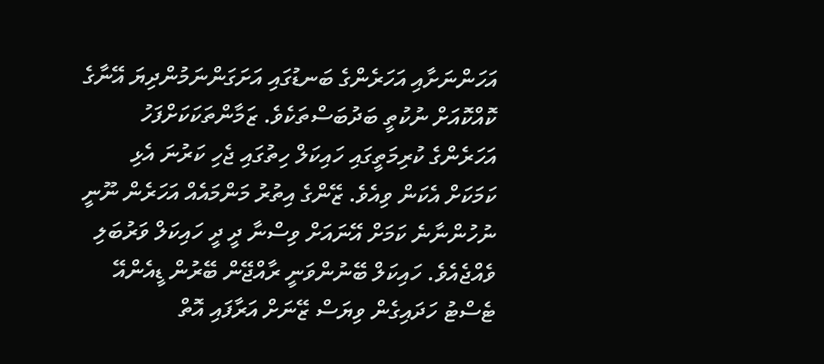އަހަންނަށާއި އަހަރެންގެ ބަނޑުގައި އަށަގަންނަމުންދިޔަ އޭނާގެ ކޮއްކޮއަށް ނުކުތީ ބަދުބަސްތަކެވެ. ޒަމާންތަކަކަށްފަހު އަހަރެންގެ ކުރިމަތީގައި ހައިކަލް ހިތުގައި ޖެހި ކަރުނަ އެޅި ކަމަކަށް އެކަން ވިއެވެ. ޒޭންގެ އިތުރު މަންމައެއް އަހަރެން ނޫނީ ނުހުންނާނެ ކަމަށް އޭނައަށް ވިސްނާ ދީ ދީ ހައިކަލް ވަރުބަލި ވެއްޖެއެވެ. ހައިކަލް ބޭނުންވަނީ ރާއްޖޭން ބޭރުން ޑީއެންއޭ ޓެސްޓު ހަދައިގެން ވިޔަސް ޒޭނަށް އަރާފައި އޮތް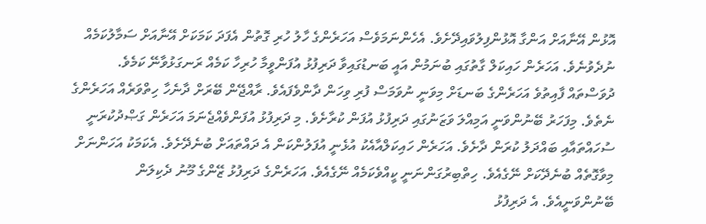އޮޅުން އޭނާއަށް އަންގާ އޮޅުންފިލުވައިދޭށެވެ. އެހެންނަމަވެސް އަހަރެންގެ ހާލު ހުރި ގޮތުން އެފަދަ ކަމަކަށް އޭނާއަށް ސަމާލުކަމެއް ނުދެވުނެވެ. އަހަރެން ހައިކަލް ގާތުގައި ބުނަމުން އައީ ބަނޑުގައިވާ ދަރިފުޅު އުފަންވީމާ ހުރިހާ ކަމެއް ރަނގަޅުވާނޭ ކަމެވެ.
ދުވަސްތައް ފާއިތުވެ އަހަރެންގެ ބަނޑަށް މިވަނީ ނުވަމަސް ފުރި ވިހަން ދާންވެފައެވެ. ރާއްޖޭން ބޭރަށް ދާނެހާ ހިތްވަރެއް އަހަރެންގެ ނެތެވެ. މިފަހަރު ބޭނުންވަނީ އަމިއްލަ ވަޒަނުގައި ދަރިފުޅު އުފަން ކުރާށެވެ. މި ދަރިފުޅު އުފަންވެއްޖެނަމަ އަހަރެން ގަޞްދުކުރަނީ ސުހައްތައާއި ބައްދަލު ކުރަން ދާށެވެ. އަހަރެން ހައިކަލްއާއެކު އުޅެނީ އުފަލުންކަން އެ ދައްތައަށް ބުނެދޭށެވެ. އެކަމަކު އަހަންނަށް މިވާގޮތެއް ބުނެދޭކަށް ނޭގެއެވެ. ހިތްބިރުގަންނަނީ ކީއްވެކަމެއް ނޭގެއެވެ. އަހަރެންގެ ދަރިފުޅު ޒޭންގެ މޫނު ދެކިލަން ބޭނުންވަނީއެވެ. އެ ދަރިފުޅު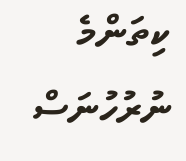ކިތަންމެ ނުރުހުނަސް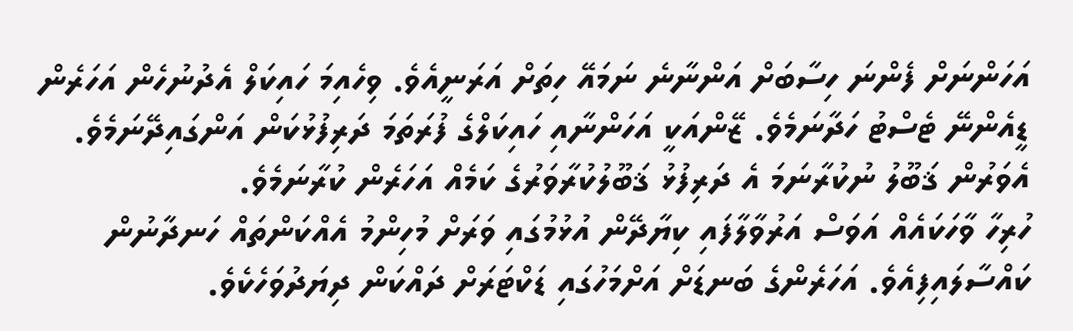އަހަންނަށް ފެންނަ ހިސާބަށް އަންނާނެ ނަމައޭ ހިތަށް އަރަނީއެވެ. ވިހެއިމަ ހައިކަލް އެދުނުހެން އަހަރެން ޑީއެންނޭ ޓެސްޓު ހަދާނަމެވެ. ޒޭންއަކީ އަހަންނާއި ހައިކަލްގެ ފުރަތަމަ ދަރިފުޅުކަން އަންގައިދޭނަމެވެ. އެވަރުން ޤަބޫލު ނުކުރާނަމަ އެ ދަރިފުޅު ޤަބޫލުކުރާވަރުގެ ކަމެއް އަހަރެން ކުރާނަމެވެ.
ހުރިހާ ވާހަކައެއް އަވަސް އަރުވާލާފައި ކިޔާދޭން އުޅުމުގައި ވަރަށް މުހިންމު އެއްކަންތައް ހަނދާނުން ކައްސާލައިފިއެވެ. އަހަރެންގެ ބަނޑަށް އަށްމަހުގައި ޑަކްޓަރަށް ދައްކަން ދިޔަދުވަހެކެވެ.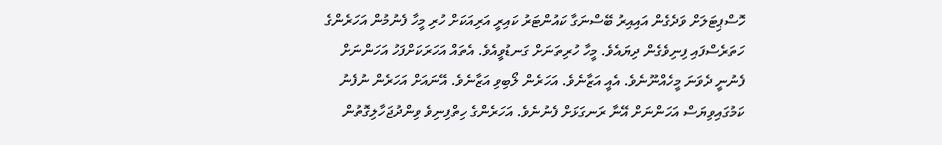ހޮސްޕިޓަލަށް ވަދެގެން އައިއިރު ބޭސްނަގާ ކައުންޓަރު ކައިރީ އަރިއަކަށް ހުރި މީހާ ފެނުމުން އަހަރެންގެ ހަތަރެސްފައި ފިނިވެގެން ދިޔައެވެ. މީހާ ހުރިތަނަށް ގަނޑުވީއެވެ. އެތައް އަހަރަކަށްފަހު އަހަންނަށް ފެނުނީ ދެވަނަ މީހެއްނޫނެވެ. އެއީ އަޒާނެވެ. އަހަރެން ލޯބިވި އަޒާނެވެ. އޭނައަށް އަހަރެން ނުފެނު ކަމުގައިވިޔަސް އަހަންނަށް އޭނާ ރަނގަޅަށް ފެނުނެވެ. އަހަރެންގެ ހިތްފިނިވެ ވިންދުޖަހާލިގޮތުން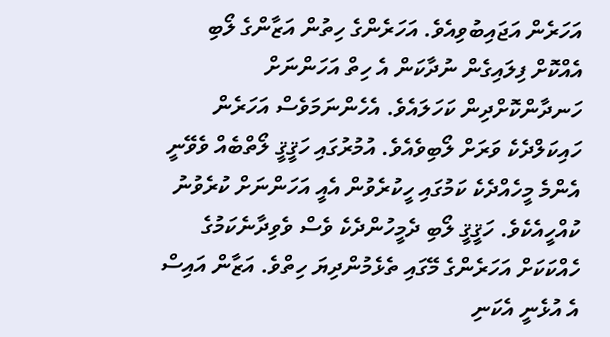އަހަރެން އަޖައިބުވިއެވެ. އަހަރެންގެ ހިތުން އަޒާންގެ ލޯބި އެއްކޮށް ފިލައިގެން ނުދާކަން އެ ހިތް އަހަންނަށް ހަނދާންކޮށްދިން ކަހަލައެވެ. އެހެންނަމަވެސް އަހަރެން ހައިކަލްދެކެ ވަރަށް ލޯބިވެއެވެ. އުމުރުގައި ހަޤީޤީ ލޯތްބެއް ވެވޭނީ އެންމެ މީހެއްދެކެ ކަމުގައި ހީކުރެވުން އެއީ އަހަންނަށް ކުރެވުނު ކުއްހީއެކެވެ. ހަޤީޤީ ލޯބި ދެމީހުންދެކެ ވެސް ވެވިދާނެކަމުގެ ހެއްކަކަށް އަހަރެންގެ މޭގައި ތެޅެމުންދިޔަ ހިތްވެ. އަޒާން އައިސް އެ އުޅެނީ އެކަނި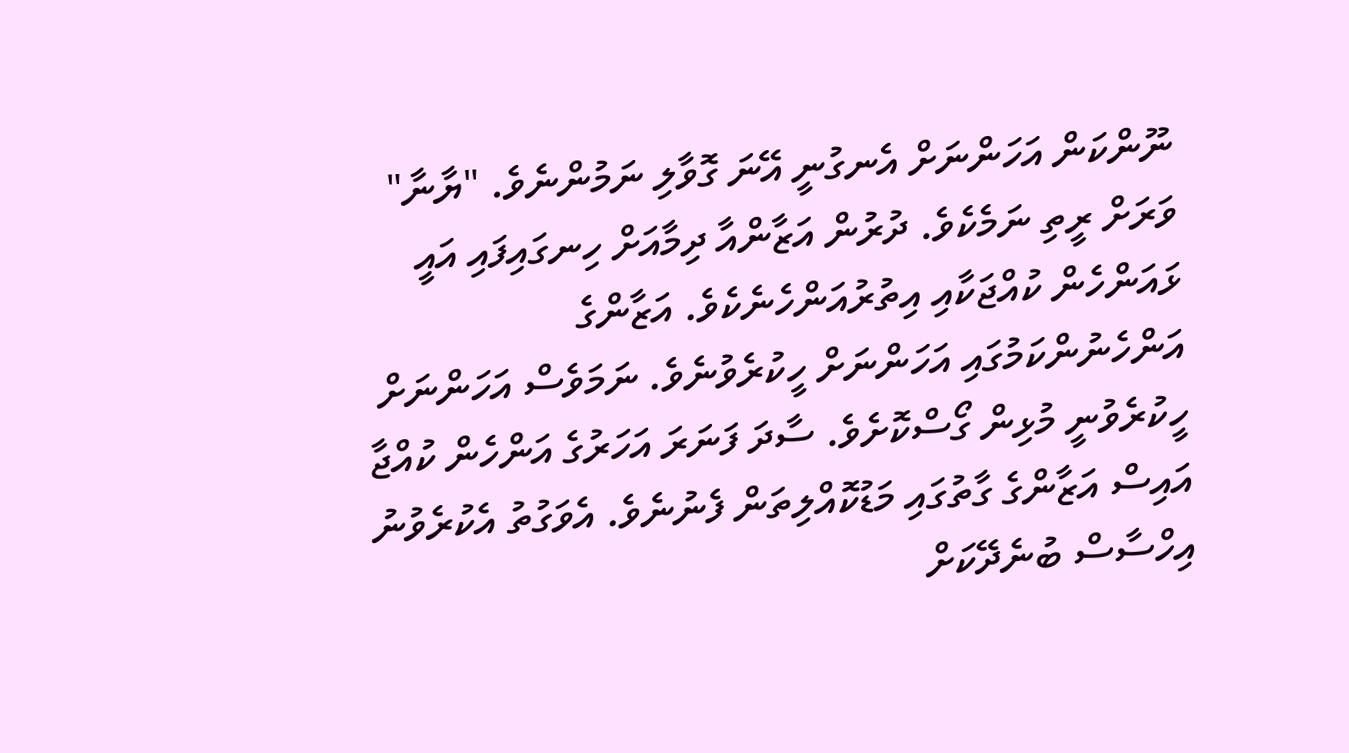ނޫންކަން އަހަންނަށް އެނގުނީ އޭނަ ގޮވާލި ނަމުންނެވެ. "ޔާނާ" ވަރަށް ރީތި ނަމެކެވެ. ދުރުން އަޒާންއާ ދިމާއަށް ހިނގައިފައި އައީ ޅައަންހެން ކުއްޖަކާއި އިތުރުއަންހެނެކެވެ. އަޒާންގެ އަންހެނުންކަމުގައި އަހަންނަށް ހީކުރެވުނެވެ. ނަމަވެސް އަހަންނަށް ހީކުރެވުނީ މުޅިން ގޯސްކޮށެވެ. ސާދަ ފަނަރަ އަހަރުގެ އަންހެން ކުއްޖާ އައިސް އަޒާންގެ ގާތުގައި މަޑުކޮއްލިތަން ފެނުނެވެ. އެވަގުތު އެކުރެވުނު އިހްސާސް ބުނެދޭކަށް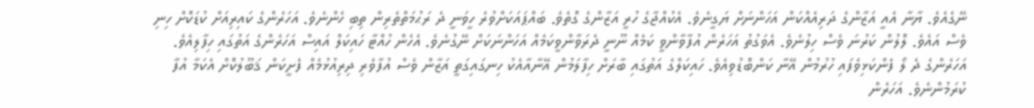ނޭގެއެވެ. ޔާނާ އެއީ އަޒާންގެ ދަރިއެއްކަން އަހަންނަށް ޔަގީނެވެ. އެކުއްޖާގެ ހުރީ އަޒާންގެ ގޮތެވެ. ބައްޕައަކަށްވުރެ ހީވަނީ ދެ ރަޙުމަތްތެރިން ތިބި ހެންނެވެ. އަހަރެންގެ ކައިރިއަށް ކުޑަކޮށް ހިނި ވެސް އައެވެ. ލޮލުން ކަރުނަ ވެސް ހިލުނެވެ. އެވަގުތު އަހަރެން އުފާވާންވީ ކަމެއް ނޫނީ ދެރަވާންވީކަމެއް އަހަންނަކަށް ނޭގުނެވެ. އެހެން ހުއްޓާ ހައިކަލް އައިސް އަހަރެންގެ އަތުގައި ހިފާލިއެވެ. އަހަރެންގެ ދެ ލޯ ފެންކަޅިވެފައި ހުރުމުން އޭނާ ކަންބޮޑުވިއެވެ. ހައިކަލްގެ އަތުގައި ބާރަށް ހިފާލަމުން އޭނާއާއެކު ހިނގައިގަތީ އަޒާން ވެސް އުފާވެރި ދިރިއުޅުމެއް ފެށީކަން ޤަބޫލުކޮށް އެކަމާ އުފާ ކުރަމުންނެވެ. އަހަރެން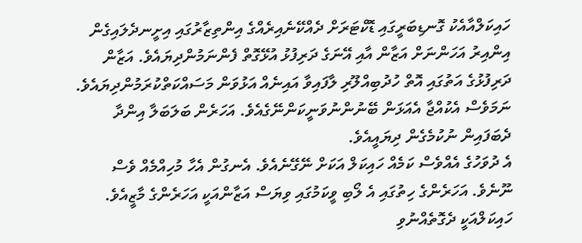ހައިކަލްއާއެކު ގޮނޑިބަރީގައި ޑޮކްޓަރަށް ދެއްކޭނެއިރެއްގެ އިންތިޒާރުގައި އިށީނދެލައިގެން އިންއިރު އަހަންނަށް އަޒާން އާއި އޭނަގެ ދަރިފުޅު އުޅޭގޮތް ފެންނަމުންދިޔައެވެ. އަޒާން ދަރިފުޅުގެ އަތުގައި އޮތް ހުދުބިއްލޫރި ލާފައިވާ އައިނެއް އަޅުވަން މަސައްކަތްކުރަމުންދިޔައެވެ. ނަމަވެސް އެކުއްޖާ އެއަޅަން ބޭނުންނުވަނީކަންނޭގެއެވެ. އަހަރެން ބަލަބަލާ އިންދާ ދެބަފައިން ނުކުމެގެން ދިޔައީއެވެ.
އެ ދުވަހުގެ އެއްވެސް ކަމެއް ހައިކަލް އަކަށް ނޭގޭނެއެވެ. އެނގުން އެހާ މުހިއްމެއް ވެސް ނޫނެވެ. އަހަރެންގެ ހިތުގައި އެ ލޯބި ވީކަމުގައި ވިޔަސް އަޒާންއަކީ އަހަރެންގެ މާޒީއެވެ. ހައިކަލްއަކީ ދެގޮތެއްނުވި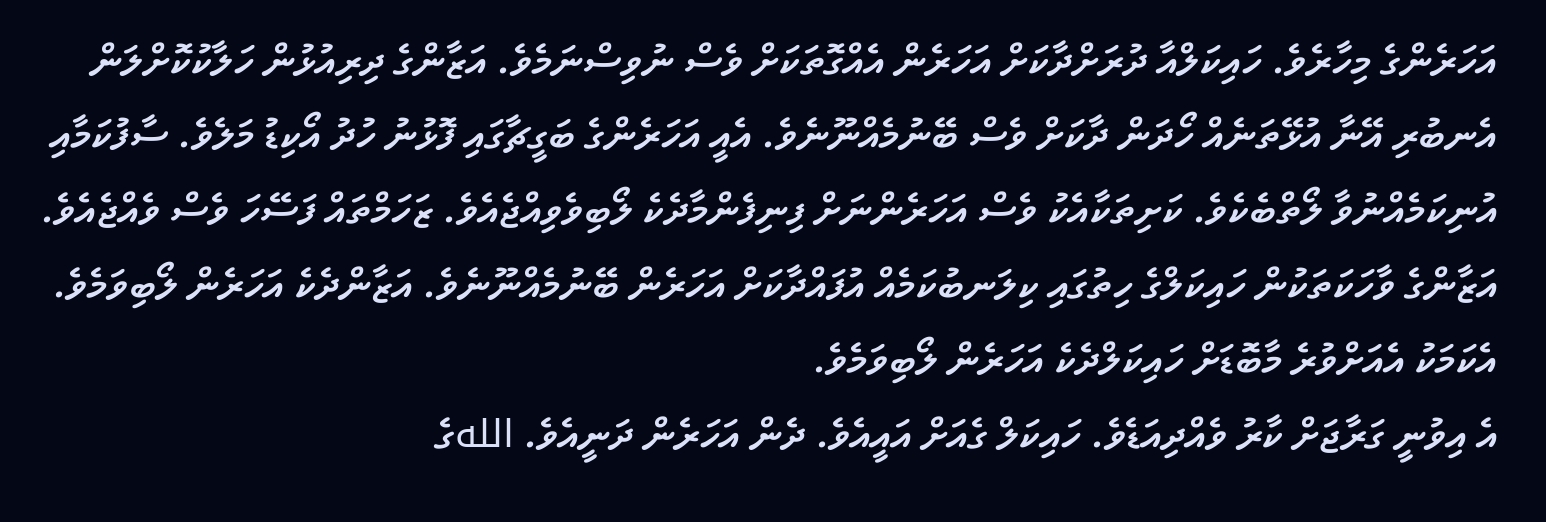އަހަރެންގެ މިހާރެވެ. ހައިކަލްއާ ދުރަށްދާކަށް އަހަރެން އެއްގޮތަކަށް ވެސް ނުވިސްނަމެވެ. އަޒާންގެ ދިރިއުޅުން ހަލާކުކޮށްލަން އެނބުރި އޭނާ އުޅޭތަނެއް ހޯދަން ދާކަށް ވެސް ބޭނުމެއްނޫނެވެ. އެއީ އަހަރެންގެ ބަގީޗާގައި ފޮޅުނު ހުދު އޯކިޑު މަލެވެ. ސާފުކަމާއި އުނިކަމެއްނުވާ ލޯތްބެކެވެ. ކަށިތަކާއެކު ވެސް އަހަރެންނަށް ފިނިފެންމާދެކެ ލޯބިވެވިއްޖެއެވެ. ޒަހަމްތައް ފަސޭހަ ވެސް ވެއްޖެއެވެ. އަޒާންގެ ވާހަކަތަކުން ހައިކަލްގެ ހިތުގައި ކިލަނބުކަމެއް އުފައްދާކަށް އަހަރެން ބޭނުމެއްނޫނެވެ. އަޒާންދެކެ އަހަރެން ލޯބިވަމެވެ. އެކަމަކު އެއަށްވުރެ މާބޮޑަށް ހައިކަލްދެކެ އަހަރެން ލޯބިވަމެވެ.
އެ އިވުނީ ގަރާޖަށް ކާރު ވެއްދިއަޑެވެ. ހައިކަލް ގެއަށް އައީއެވެ. ދެން އަހަރެން ދަނީއެވެ. اللهގެ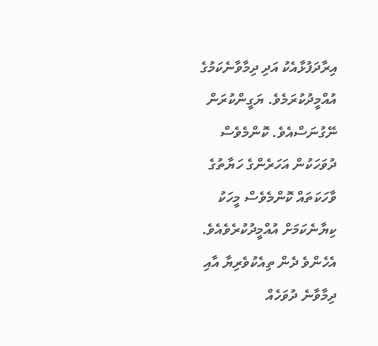އިރާދަފުޅާއެކު އަދި ދިމާވާނެކަމުގެ އުއްމީދުކުރަމެވެ. ޔަގީންކުރަން ނޭގުނަސްއެވެ. ކޮންމެވެސް ދުވަހަކުން އަހަރެންގެ ހަޔާތުގެ ވާހަކަތައް ކޮންމެވެސް މީހަކު ކިޔާނެކަމަށް އުއްމީދުކުރެވެއެވެ. އެހެންވެ ދެން ތިއެކުވެރިޔާ އާއި ދިމާވާނެ ދުވަހެއް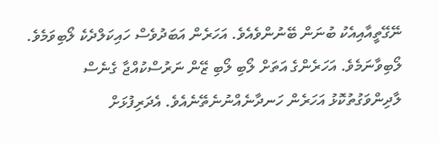ނޭގޭތީއާއިއެކު ބުނަން ބޭނުންވެއެވެ. އަހަރެން އަބަދުވެސް ހައިކަލްދެކެ ލޯބިވަމެވެ. ލޯބިވާނަމެވެ. އަހަރެންގެ އަތަށް ލޯބި ލޯބި ޒޭން ނަރުސްކުއްޖާ ގެނެސް ލާދިންވަގުތުކޮޅު އަހަރެން ހަނދާނެއްނުނެތޭނެއެވެ. އެދަރިފުޅަށް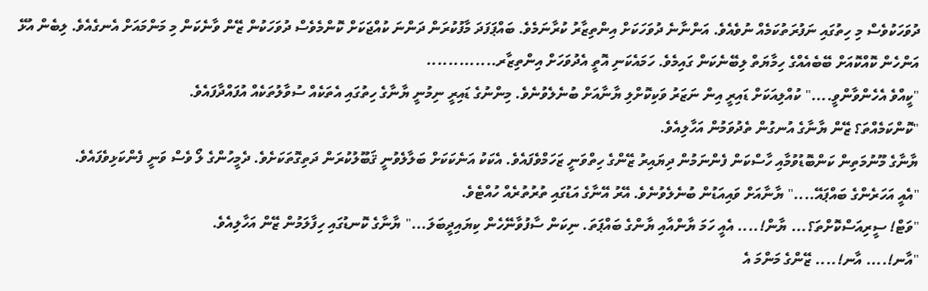ދުވަހަކުވެސް މި ހިތުގައި ނަފުރަތުކަމެއް ނުވެއެވެ. އަންނާނެ ދުވަހަކަށް އިންތިޒާރު ކުރާނަމެވެ. ބައްޕަފަދަ މާފުކުރަން ދަންނަ ކުއްޖަކަށް ކޮންމެވެސް ދުވަހަކުން ޒޭން ވާނެކަން މި މަންމައަށް އެނގެއެވެ. ލިބެން އުޅޭ އަންހެން ކޮއްކޮއަށް ބޭބެއެއްގެ ހިމާޔަތް ލިބޭނެކަން ގައިމެވެ. ހަމައެކަނި އޮތީ އެދުވަހަށް އިންތިޒާރ.............
"ކީއްވެ އެހެންވާންވީ...." ކުއްލިއަކަށް ޑައިރީ އިން ނަޒަރު ވަކިކޮށްލި ޔާނާއަށް ބުނެލެވުނެވެ. މިންނުގެ ޑައިރީ ނިމުނީ ޔާނާގެ ހިތުގައި އެތަކެއް ސުވާލުތަކެއް އުފައްދާފައެވެ.
"ކޮންކަމެއްތަ؟ ޒޭން ޔާނާގެ އުނގުން ތެދުވަމުން އަހާލިއެވެ.
ޔާނާގެ މޫނުމަތިން ކަންބޮޑުވުމާއި ހާސްކަން ފެންނަމުން ދިޔައިރު ޒޭންގެ ހިތްވަނީ ޒަހަމްވެފައެވެ. އެކަކު އަނެކަކަށް ބަލާލެވުނީ ޤަބޫލުކުރަން ދަތިގޮތަކަށެވެ. ދެމީހުންގެ ލޯ ވެސް ވަނީ ފެންކަޅިވެފައެވެ.
"އެއީ އަހަރެންގެ ބައްޕައޭ...." ޔާނާއަށް ވައިއަޑުން ބުނެލެވުނެވެ. އޭރު އޭނާގެ އަޑުގައި ތުރުތުރެއް ހުއްޓެވެ.
"ވަޓް! ސީރިއަސްކޮށްތަ؟... ޔާން!.... އެއީ ހަމަ ޔާންއާއި ޔާންގެ ބައްޕަތަ. ނިކަން ސާފުވާނޭހެން ކިޔައިދީބަލަ..." ޔާނާގެ ކޮނޑުގައި ހިފާލަމުން ޒޭން އަހާލިއެވެ.
"އާނ!.... އާނ!.... ޒޭންގެ މަންމަ އެ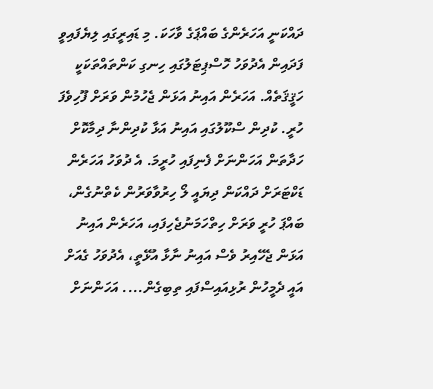ދައްކަނީ އަހަރެންގެ ބައްޕަގެ ވާހަކަ. މި ޑައިރީގައި ލިޔެފައިވީ ފަދައިން އެދުވަހު ހޮސްޕިޓަލުގައި ހިނގި ކަންތައްތަކަކީ ހަޤީޤަތެއް. އަހަރެން އައިނު އަޅަން ޖެހުމުން ވަރަށް ފޫހިވެފަ ހުރީ. ކުދިން ސްކޫލުގައި އައިނު އަޅާ ކުދިންނާ ދިމާކޮށް ހަދާތަން އަހަންނަށް ފެނިފައި ހުރީމަ. އެ ދުވަހު އަހަރެން ޑަކްޓަރަށް ދައްކަން ދިޔައީ ލޯ ހިރުވާވަރުން ކެތްނުގެން، ބައްޕަ ހުރީ ވަރަށް ހިތްހަމަނުޖެހިފައި، އަހަރެން އައިނު އަޅަން ޖެހޭއިރު ވެސް އައިނު ނާޅާ އުޅޭތީ، އެދުވަހު ގެއަށް އައީ ދެމީހުން ރުޅިއައިސްފައި ތިބިގެން.... އަހަންނަށް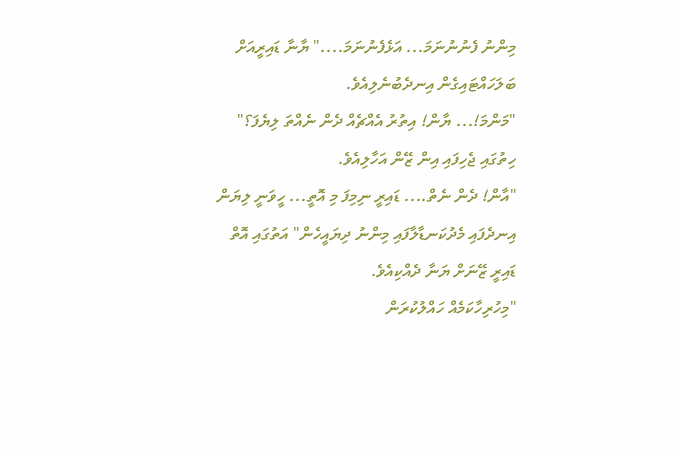މިންނު ފެނުނުނަމަ... އަޅެފެނުނަމަ...." ޔާނާ ޑައިރީއަށް ބަލަހައްޓައިގެން އިނދެބުނެލިއެވެ.
"މަންމަ!... ޔާން! އިތުރު އެއްޗެއް ދެން ނެއްތަ ލިޔެފަ؟" ހިތުގައި ޖެހިފައި އިން ޒޭން އަހާލިއެވެ.
"އާން! ދެން ނެތް.... ޑައިރީ ނިމިފަ މި އޮތީ... ހީވަނީ ލިޔަން އިނދެފައި މެދުކަނޑާލާފައި މިންނު ދިޔައީހެން" އަތުގައި އޮތް ޑައިރީ ޒޭނަށް ޔަނާ ދެއްކިއެވެ.
"މިހުރިހާކަމެއް ހައްލުކުރަން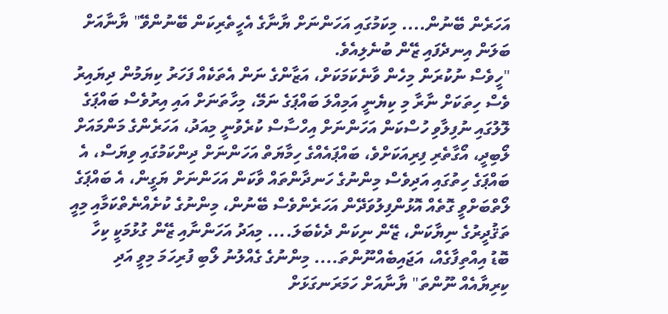އަހަރެން ބޭނުން.... މިކަމުގައި އަހަންނަށް ޔާނާގެ އެހީތެރިކަން ބޭނުންވޭ" ޔާނާއަށް ބަލަން އިނދެފައި ޒޭން ބުނެލިއެވެ.
"ހީވެސް ނުކުރަން މިހެން ވާނެކަމަކަށް، އަޒާންގެ ނަން އެތަކެއް ފަހަރު ކިޔަމުން ދިޔައިރު ވެސް ހިތަކަށް ނާރާ މި ކިޔެނީ އަމިއްލަ ބައްޕަގެ ނަމޭ، މިހާތަނަށް އައި އިރުވެސް ބައްޕަގެ ލޮލުގައި ނުފިލާވި ހުސްކަން އަހަންނަށް އިހްސާސް ކުރެވުނީ މިއަދު، އަހަރެންގެ މަންމައަށް ލޯބިދީ، އޯގާތެރި ފިރިއަކަށްވެ، ބައްޕައެއްގެ ހިމާޔަތް އަހަންނަށް ދިންކަމުގައި ވިޔަސް، އެ ބައްޕަގެ ހިތުގައި އަދިވެސް މިންނުގެ ހަނދާންތައް ވާކަން އަހަންނަށް ޔަގީން، އެ ބައްޕަގެ ލޯތްބަށްވީ ގޮތެއް އޮޅުންފިލުވަދޭން އަހަރެންވެސް ބޭނުން، މިންނުގެ ކުށެއްނެތްކަމާއި މިއީ ތަޤުދީރުގެ ނިޔާކަން، ޒޭން ނިކަން ދެކެބަލަ.... މިއަދު އަހަންނާއި ޒޭން ގުޅުމަކީ ކިހާ ބޮޑު އިއްތިފާގެއް، އަޖައިބެއްނޫންތަ.... މިންނުގެ ގެއްލުނު ލޯބި ފުރިހަމަ މިވީ އަދި ކިރިޔާއެއް ނޫންތަ" ޔާނާއަށް ހަމަރަނގަޅަށް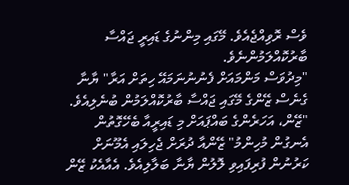ވެސް ރޮވިއްޖެއެވެ. މޭގައި މިންނުގެ ޑައިރީ ޖައްސާ ބާރުކޮއްލަމުންނެވެ.
"މިދުވަސް މަންމައަށް ފެނުނުނަމައޭ ހިތަށް އަރާ" ޔާނާ ގެނެސް ޒޭންގެ މޭގައި ޖައްސާ ބާރުކޮއްލަމުން ބުނެލިއެވެ.
"ޒޭން، އަހަރެންގެ ބައްޕައަށް މި ޑައިރީއާ ބެހޭގޮތުން އެނގުން މުހިންމު" ޒޭންއާ ދުރަށް ޖެހިލައި އެމޫނަށް ކަރުނުން ފުރިފައިވި ލޮލުން ޔާނާ ބަލާލިއެވެ. އެއާއެކު ޒޭން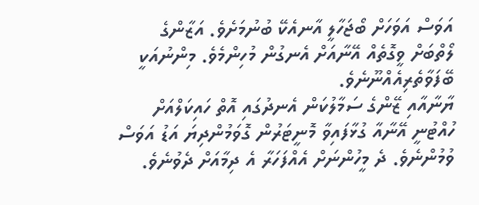އަވަސް އަވަހަށް ބޯޖަހާލީ އާނއެކޭ ބުނުމަށެވެ. އަޒާންގެ ލޯތްބަށް ވީގޮތެއް އޭނާއަށް އެނގުން މުހިންމެވެ. މިންނުއަކީ ބޭފަވާތެރިއެއްނޫނެވެ.
ޔާނާއާއި ޒޭންގެ ސަމާލުކަން އެނދުގައި އޮތް ހައިކަލްއަށް ހުއްޓުނީ އޭނާއާ ގުޅާފައިވާ މޮނީޓަރުން ގޮވަމުންދިޔަ އަޑު އަވަސް ވުމުންނެވެ. ދެ މީހުންނަށް އެއްފަހަރާ އެ ދިމާއަށް ދެވުނެވެ.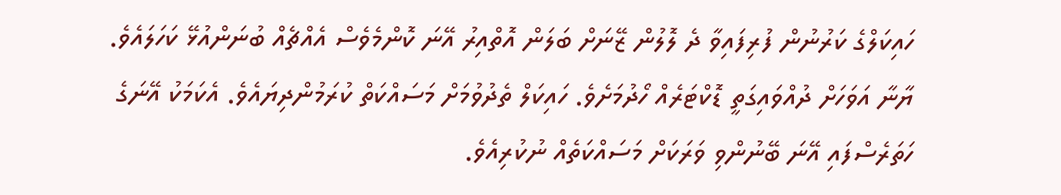ހައިކަލްގެ ކަރުނުން ފުރިފައިވާ ދެ ލޮލުން ޒޭނަށް ބަލަން އޮތްއިރު އޭނަ ކޮންމެވެސް އެއްޗެއް ބުނަންއުޅޭ ކަހަލައެވެ. ޔާނާ އަވަހަށް ދުއްވައިގަތީ ޑޮކްޓަރެއް ހޯދުމަށެވެ. ހައިކަލް ތެދުވުމަށް މަސައްކަތް ކުރަމުންދިޔައެވެ. އެކަމަކު އޭނަގެ ހަތަރެސްފައި އޭނަ ބޭނުންވި ވަރަކަށް މަސައްކަތެއް ނުކުރިއެވެ.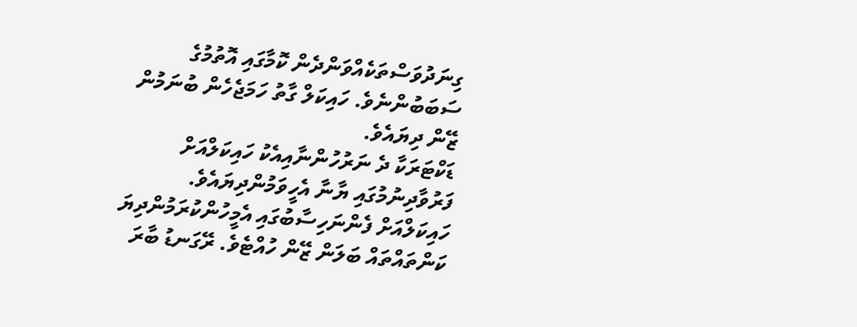ގިނަދުވަސްތަކެއްވަންދެން ކޮމާގައި އޮތުމުގެ ސަބަބުންނެވެ. ހައިކަލް ގާތު ހަމަޖެހެން ބުނަމުން ޒޭން ދިޔައެވެ.
ޑަކްޓަރަކާ ދެ ނަރުހުންނާއިއެކު ހައިކަލްއަށް ފަރުވާދިނުމުގައި ޔާނާ އެހީވަމުންދިޔައެވެ. ހައިކަލްއަށް ފެންނަހިސާބުގައި އެމީހުންކުރަމުންދިޔަ ކަންތައްތައް ބަލަން ޒޭން ހުއްޓެވެ. ރޭގަނޑު ބާރަ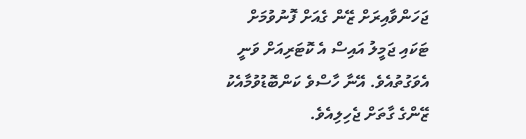ޖަހަންވާއިރަށް ޒޭން ގެއަށް ފޮނުވުމަށް ޓަކައި ޖަމީލު އައިސް އެ ކޮޓަރިއަށް ވަނީ އެވަގުތުއެވެ. އޭނާ ހާސްވެ ކަންބޮޑުވުމާއެކު ޒޭންގެ ގާތަށް ޖެހިލިއެވެ.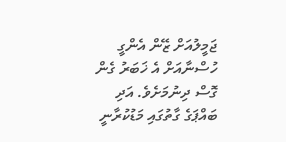ޖަމީލުއަށް ޒޭން އެންގީ ހުސްނާއަށް އެ ޚަބަރު ގެން ގޮސް ދިނުމަށެވެ. އަދި ބައްޕަގެ ގާތުގައި މަޑުކުރާނީ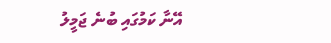އޭނާ ކަމުގައި ބުނެ ޖަމީލު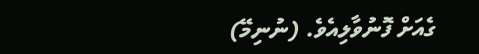ގެއަށް ފޮނުވާލިއެވެ. (ނުނިމޭ)